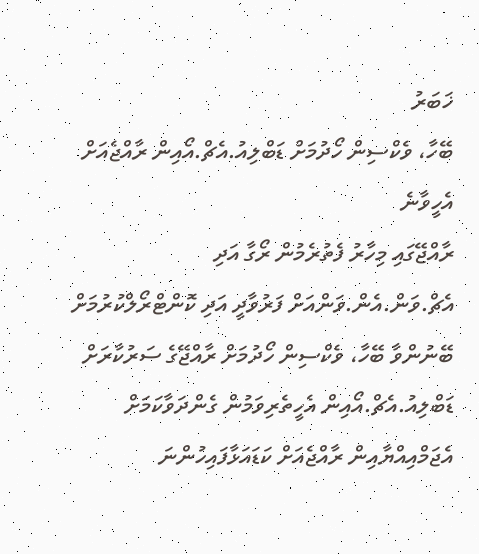ޚަބަރު
ބޭހާ، ވެކްސިން ހޯދުމަށް ޑަބްލިއު.އެޗް.އޯއިން ރާއްޖެއަށް އެހީވާނެ
ރާއްޖޭގައި މިހާރު ފެތުރެމުން ރޯގާ އަދި އެޗް.ވަން.އެން.ވަންއަށް ފަރުވާދީ އަދި ކޮންޓްރޯލްކުރުމަށް ބޭނުންވާ ބޭހާ، ވެކްސިން ހޯދުމަށް ރާއްޖޭގެ ސަރުކާރަށް ޑަބްލިއު.އެޗް.އޯއިން އެހީތެރިވަމުން ގެންދަވާކަމަށް އެޖަމްއިއްޔާއިން ރާއްޖެއަށް ކަޑައަޅާފައިހުންނަ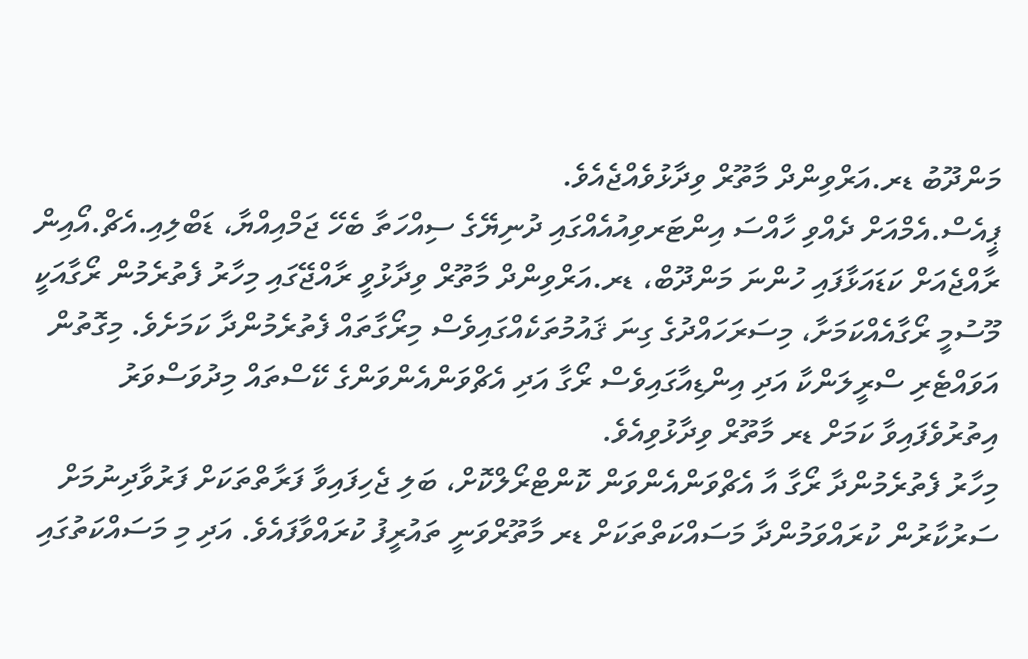މަންދޫބު ޑރ.އަރްވިންދް މާތޫރް ވިދާޅުވެއްޖެއެވެ.
ޕީއެސް.އެމްއަށް ދެއްވި ހާއްސަ އިންޓަރވިއުއެއްގައި ދުނިޔޭގެ ސިއްހަތާ ބެހޭ ޖަމްއިއްޔާ، ޑަބްލިއި.އެޗް.އޯއިން ރާއްޖެއަށް ކަޑައަޅާފައި ހުންނަ މަންދޫބް، ޑރ.އަރްވިންދް މާތޫރް ވިދާޅުވީ ރާއްޖޭގައި މިހާރު ފެތުރެމުން ރޯގާއަކީ މޫސުމީ ރޯގާއެއްކަމަށާ، މިސަރަހައްދުގެ ގިނަ ޤައުމުތަކެއްގައިވެސް މިރޯގާތައް ފެތުރެމުންދާ ކަމަށެވެ. މިގޮތުން އަވައްޓެރި ސްރީލަންކާ އަދި އިންޑިއާގައިވެސް ރޯގާ އަދި އެޗްވަންއެންވަންގެ ކޭސްތައް މިދުވަސްވަރު އިތުރުވެފައިވާ ކަމަށް ޑރ މާތޫރް ވިދާޅުވިއެވެ.
މިހާރު ފެތުރެމުންދާ ރޯގާ އާ އެޗްވަންއެންވަން ކޮންޓްރޯލްކޮށް، ބަލި ޖެހިފައިވާ ފަރާތްތަކަށް ފަރުވާދިނުމަށް ސަރުކާރުން ކުރައްވަމުންދާ މަސައްކަތްތަކަށް ޑރ މާތޫރްވަނީ ތައުރީފު ކުރައްވާފައެވެ. އަދި މި މަސައްކަތުގައި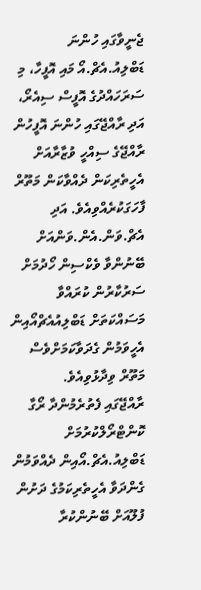ޖެނީވާގައި ހުންނަ ޑަބްލިއު.އެޗް.އޯ މައި އޮފީހާ، މި ސަރަހައްދުގެ އޮފީސް ސިއެރޯ، އަދި ރާއްޖޭގައި ހުންނަ އޮފީހުން ރާއްޖޭގެ ސިއްހީ ވުޒާރާއަށް އެހީތެރިކަން ދެއްވާކަން މަތޫރް ފާހަގަކުރެއްވިއެވެ. އަދި އެޗް.ވަން.އެން.ވަންއަށް ބޭނުންވާ ވެކްސިން ހޯދުމަށް ސަރުކާރުން ކުރައްވާ މަސައްކަތަށް ޑަބްލިއުއެޗްއޯއިން އެހީވަމުން ގެދަވާކަމަށްވެސް މަތޫރް ވިދާޅުވިއެވެ.
ރާއްޖޭގައި ފެތުރެމުންދާ ރޯގާ ކޮންޓްރޯލްކުރުމަށް ޑަބްލިއު.އެޗް.އޯއިން ދެއްވަމުން ގެންދަވާ އެހީތެރިކަމުގެ ދަށުން  ފުލޫއަށް ބޭނުންކުރާ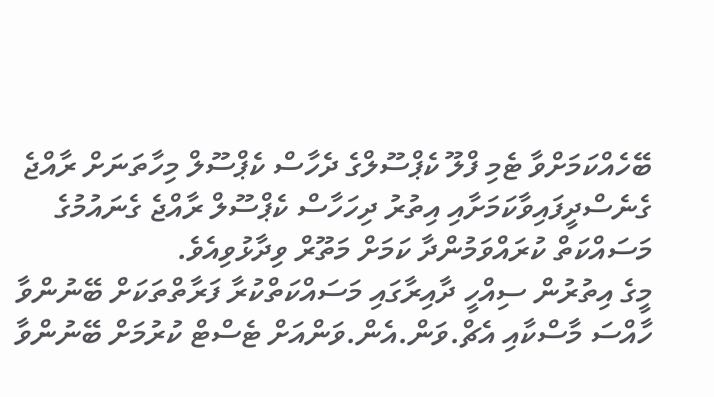ބޭހެއްކަމަށްވާ ޓެމި ފްލޫ ކެޕްސޫލްގެ ދެހާސް ކެޕްސޫލް މިހާތަނަށް ރާއްޖެ ގެނެސްދީފައިވާކަމަށާއި އިތުރު ދިހަހާސް ކެޕްސޫލް ރާއްޖެ ގެނައުމުގެ މަސައްކަތް ކުރައްވަމުންދާ ކަމަށް މަތޫރް ވިދާޅުވިއެވެ.
މީގެ އިތުރުން ސިއްހީ ދާއިރާގައި މަސައްކަތްކުރާ ފަރާތްތަކަށް ބޭނުންވާ ހާއްސަ މާސްކާއި އެޗް.ވަން.އެން.ވަންއަށް ޓެސްޓް ކުރުމަށް ބޭނުންވާ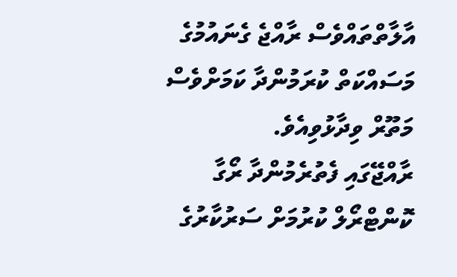އާލާތްތައްވެސް ރާއްޖެ ގެނައުމުގެ މަސައްކަތް ކުރަމުންދާ ކަމަށްވެސް މަތޫރް ވިދާޅުވިއެވެ.
ރާއްޖޭގައި ފެތުރެމުންދާ ރޯގާ ކޮންޓްރޯލް ކުރުމަށް ސަރުކާރުގެ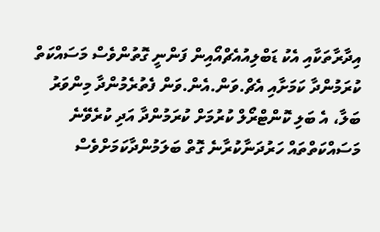އިދާރާތަކާއި އެކު ޑަބްލިއުއެޗްއޯއިން ފަންނީ ގޮތުންވެސް މަސައްކަތް ކުރަމުންދާ ކަމަށާއި އެޗް.ވަން.އެން.ވަން ފެތުރެމުންދާ މިންވަރު ބަލާ، އެ ބަލި ކޮންޓްރޯލް ކުރުމަށް ކުރަމުންދާ އަދި ކުރެވޭނެ މަސައްކަތްތައް ހަރުދަނާކުރާނެ ގޮތް ބަލަމުންދާކަމަށްވެސް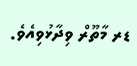ޑރ މާތޫރް ވިދާޅުވިއެވެ.